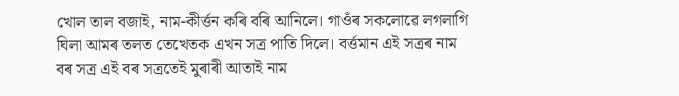খোল তাল বজাই, নাম-কীৰ্ত্তন কৰি বৰি আনিলে। গাওঁৰ সকলোৱে লগলাগি ঘিলা আমৰ তলত তেখেতক এখন সত্ৰ পাতি দিলে। বৰ্ত্তমান এই সত্ৰৰ নাম বৰ সত্ৰ এই বৰ সত্ৰতেই মুৰাৰী আতাই নাম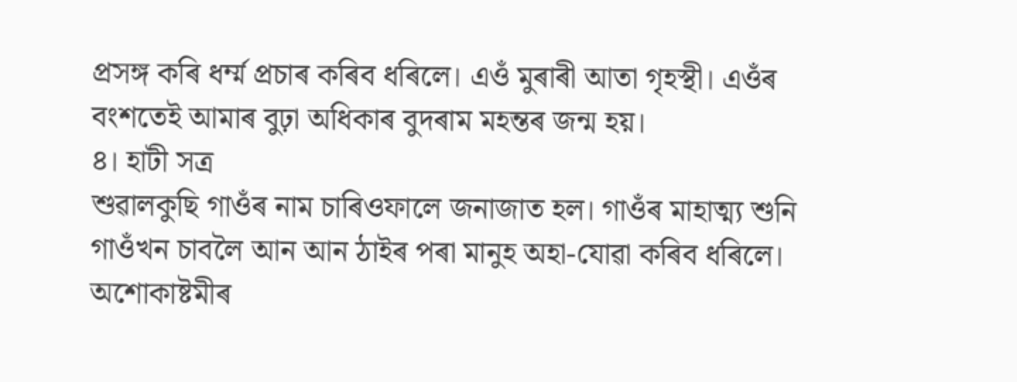প্ৰসঙ্গ কৰি ধৰ্ম্ম প্ৰচাৰ কৰিব ধৰিলে। এওঁ মুৰাৰী আতা গৃহস্থী। এওঁৰ বংশতেই আমাৰ বুঢ়া অধিকাৰ বুদৰাম মহন্তৰ জন্ম হয়।
৪। হাটী সত্ৰ
শুৱালকুছি গাওঁৰ নাম চাৰিওফালে জনাজাত হল। গাওঁৰ মাহাত্ম্য শুনি গাওঁখন চাবলৈ আন আন ঠাইৰ পৰা মানুহ অহা-যোৱা কৰিব ধৰিলে। অশোকাষ্টমীৰ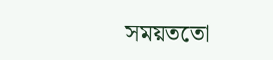সময়ততো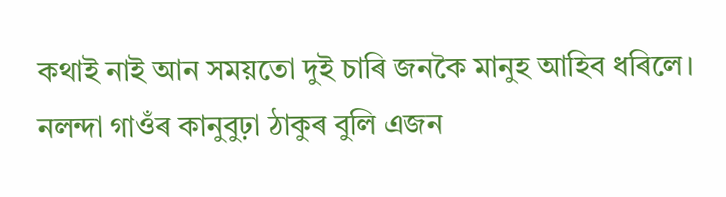কথাই নাই আন সময়তো দুই চাৰি জনকৈ মানুহ আহিব ধৰিলে। নলন্দা গাওঁৰ কানুবুঢ়া ঠাকুৰ বুলি এজন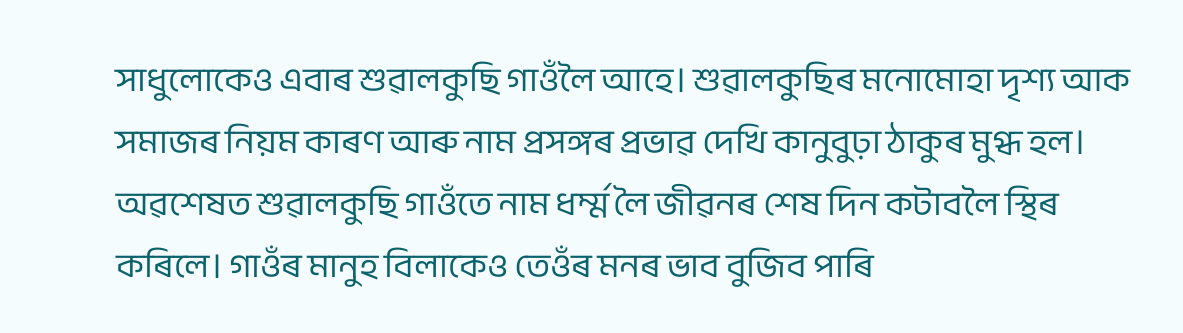সাধুলোকেও এবাৰ শুৱালকুছি গাওঁলৈ আহে। শুৱালকুছিৰ মনোমোহা দৃশ্য আক সমাজৰ নিয়ম কাৰণ আৰু নাম প্ৰসঙ্গৰ প্ৰভাৱ দেখি কানুবুঢ়া ঠাকুৰ মুগ্ধ হল। অৱশেষত শুৱালকুছি গাওঁতে নাম ধৰ্ম্ম লৈ জীৱনৰ শেষ দিন কটাবলৈ স্থিৰ কৰিলে। গাওঁৰ মানুহ বিলাকেও তেওঁৰ মনৰ ভাব বুজিব পাৰি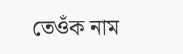তেওঁক নাম